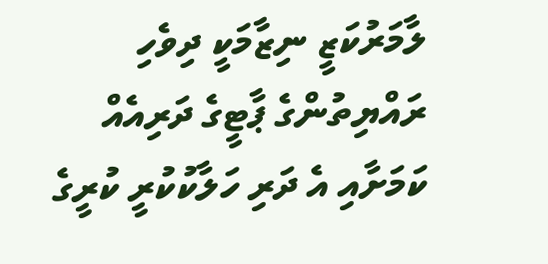ލާމަރުކަޒީ ނިޒާމަކީ ދިވެހި ރައްޔިތުންގެ ޕާޓީގެ ދަރިއެއް ކަމަށާއި އެ ދަރި ހަލާކުކުރީ ކުރީގެ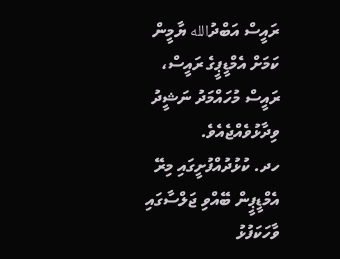ރައީސް އަބްދުالله ޔާމީން ކަމަށް އެމްޑީޕީގެ ރައީސް، ރައީސް މުހައްމަދު ނަޝީދު ވިދާޅުވެއްޖެއެވެ.
ހދ. ކުޅުދުއްފުށީގައި މިރޭ އެމްޑީޕީން ބޭއްވި ޖަލްސާގައި ވާހަކަފުޅު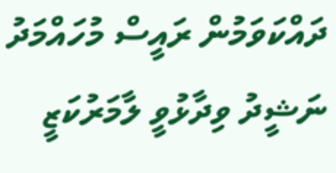ދައްކަވަމުން ރައީސް މުހައްމަދު ނަޝީދު ވިދާޅުވީ ލާމަރުކަޒީ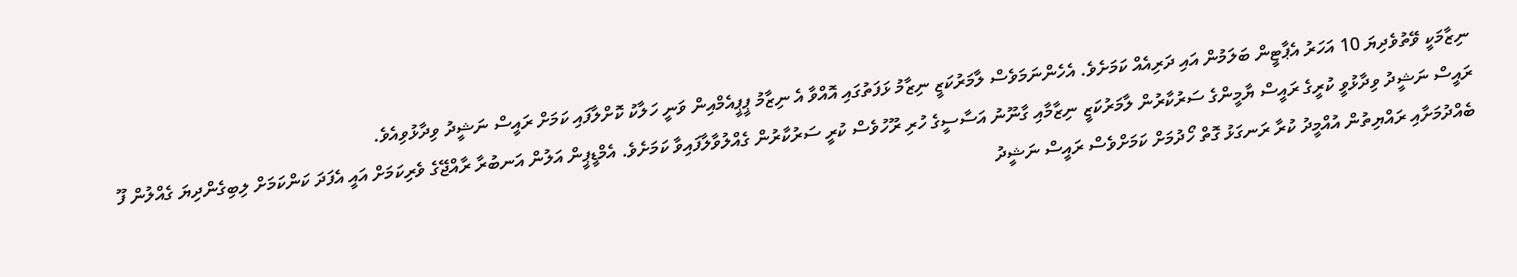ނިޒާމަކީ ވޭތުވެދިޔަ 10 އަހަރު އެޕާޓީން ބަލަމުން އައި ދަރިއެއް ކަމަށެވެ. އެހެންނަމަވެސް ލާމަރުކަޒީ ނިޒާމު ޅަފަތުގައި އޮއްވާ އެ ނިޒާމު ޕީޕީއެމްއިން ވަނީ ހަލާކު ކޮށްލާފައި ކަމަށް ރައީސް ނަޝީދު ވިދާޅުވިއެވެ.
ރައީސް ނަޝީދު ވިދާޅުވީ ކުރީގެ ރައީސް ޔާމީންގެ ސަރުކާރުން ލާމަރުކަޒީ ނިޒާމާއި ގާނޫނު އަސާސީގެ ހުރި ރޫހުވެސް ކުރީ ސަރުކާރުން ގެއްލުވާލާފައިވާ ކަމަށެވެ. އެމްޑީޕީން އަލުން އަނބުރާ ރާއްޖޭގެ ވެރިކަމަށް އައީ އެފަދަ ކަންކަމަށް ލިބިގެންދިޔަ ގެއްލުން ފޫ ބެއްދުމަށާއި ރައްޔިތުން އުއްމީދު ކުރާ ރަނގަޅު ގޮތް ހޯދުމަށް ކަމަށްވެސް ރައީސް ނަޝީދު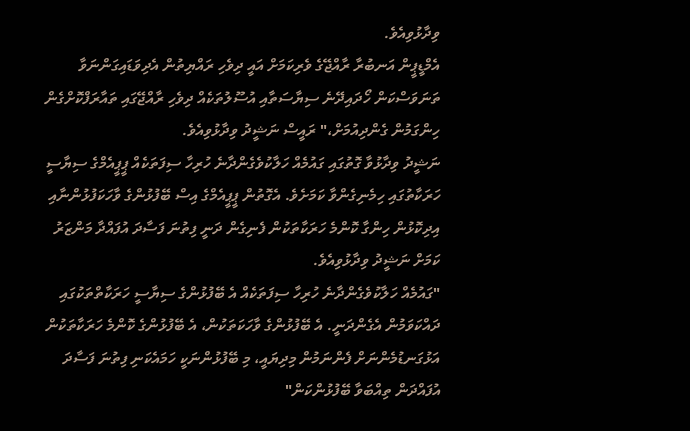ވިދާޅުވިއެވެ.
އެމްޑީޕީން އަނބުރާ ރާއްޖޭގެ ވެރިކަމަށް އައީ ދިވެހި ރައްޔިތުން އެދިވަޑައިގަންނަވާ ތަނަވަސްކަން ހޯދައިދޭނެ ސިޔާސަތާއި އުސޫލުތަކެއް ދިވެހި ރާއްޖޭގައި ތައާރަފްކޮށްގެން ހިންގަމުން ގެންދިއުމަށް،" ރައީސް ނަޝީދު ވިދާޅުވިއެވެ.
ނަޝީދު ވިދާޅުވާ ގޮތުގައި ގައުމެއް ހަލާކުވެގެންދާނެ ހުރިހާ ސިފަތަކެއް ޕީޕީއެމްގެ ސިޔާސީ ހަރަކާތުގައި ހިމެނިގެންވާ ކަމަށެވެ. އެގޮތުން ޕީޕީއެމްގެ އިސް ބޭފުޅުންގެ ވާހަކަފުޅުންނާއި އިދިކޮޅުން ހިންގާ ކޮންމެ ހަރަކާތަކުން ފެނިގެން ދަނީ ފިތުނަ ފަސާދަ އުފައްދާ މަންޒަރު ކަމަށް ނަޝީދު ވިދާޅުވިއެވެ.
"ގައުމެއް ހަލާކުވެގެންދާނެ ހުރިހާ ސިފަތަކެއް އެ ބޭފުޅުންގެ ސިޔާސީ ހަރަކާތްތަކުގައި ދައްކަވަމުން އެގެންދަނީ. އެ ބޭފުޅުންގެ ވާހަކަތަކުން، އެ ބޭފުޅުންގެ ކޮންމެ ހަރަކާތަކުން އަޅުގަނޑުމެންނަށް ފެންނަމުން މިދިޔައީ، މި ބޭފުޅުންނަކީ ހަމައެކަނި ފިތުނަ ފަސާދަ އުފައްދަން ތިއްބަވާ ބޭފުޅުންކަން"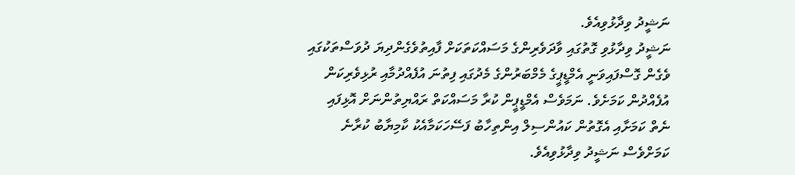ނަޝީދު ވިދާޅުވިއެވެ.
ނަޝީދު ވިދާޅުވި ގޮތުގައި ވާދަވެރިންގެ މަސައްކަތަކަށް ފާއިތުވެގެންދިޔަ ދުވަސްތަކުގައި ވެގެން ގޮސްފައިވަނީ އެމްޑީޕީގެ މެމްބަރުންގެ މެދުގައި ފިތުނަ އުފެއްދުމާއި ރުޅިވެރިކަން އުފެއްދުން ކަމަށެވެ. ނަމަވެސް އެމްޑީޕީން ކުރާ މަސައްކަތް ރައްޔިތުންނަށް އޮޅިފައި ނެތް ކަމަށާއި އެގޮތުން ކައުންސިލް އިންތިހާބު ފަސޭހަކަމާއެކު ކާމިޔާބު ކުރާނެ ކަމަށްވެސް ނަޝީދު ވިދާޅުވިއެވެ.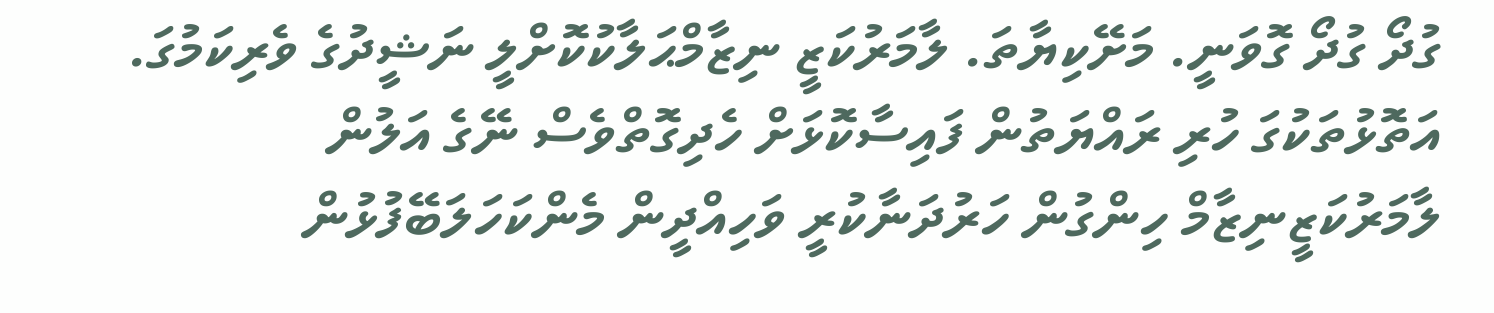ގުދޯ ގުދޯ ގޮވަނީ. މަށޭކިޔާތަ. ލާމަރުކަޒީ ނިޒާމްޙަލާކުކޮށްލީ ނަޝީދުގެ ވެރިކަމުގަ. އަތޮޅުތަކުގަ ހުރި ރައްޔަތުން ފައިސާކޮޅަށް ހެދިގޮތްވެސް ނޭގެ އަލުން ލާމަރުކަޒީނިޒާމް ހިންގުން ހަރުދަނާކުރީ ވަހިއްދީން މެންކަހަލަބޭފުޅުން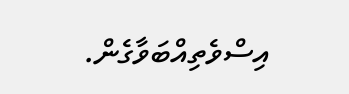އިސްވެތިއްބަވާގެން.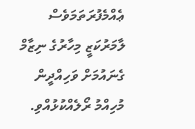ޢެއްމެފުރަތަމަވެސް ލާމަރުކަޒީ މިހާރުގެ ނިޒާމް ގެނައުމަށް ވަހިއްދީން މުހިއްމު ރޯލެއްކުޅުއްވި.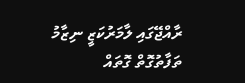ރާއްޖޭގައި ލާމަރުކަޒީ ނިޒާމު ތަފާތުގޮތް ގޮތައް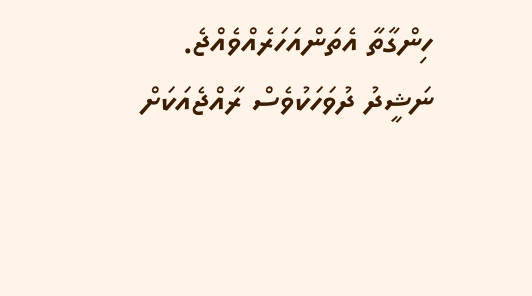ހިންގާތާ އެތަންއަހަރެއްވެއްޖެ. ނަޝީދު ދުވަހަކުވެސް ރާއްޖެއަކަށް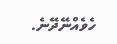ހެވެއްނޭދޭނެ.